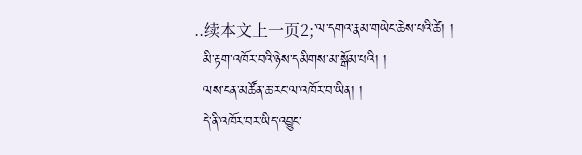..续本文上一页2;་ལ་དགའ་རྣམ་གཡེང་ཆེས་པའི་ཚེ། །
  མི་རྟག་འཁོར་བའི་ཉེས་དམིགས་མ་སྒོམ་པའི། །
  ལས་ངན་མཚོན་ཆ་རང་ལ་འཁོར་བ་ཡིན། །
  དེ་ནི་འཁོར་བར་ཡིད་འབྱུང་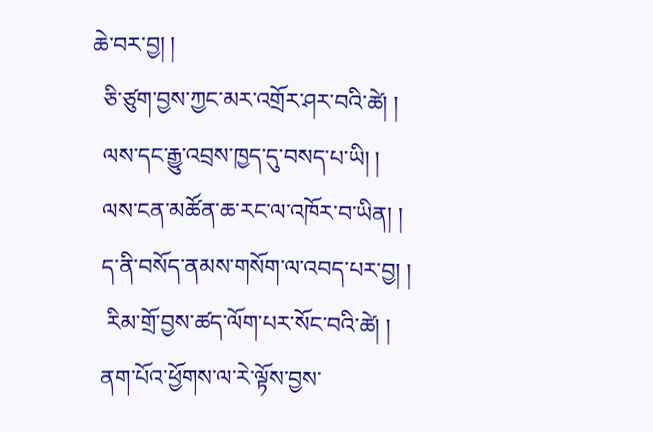ཆེ་བར་བྱ། །
  ཅི་ཙུག་བྱས་ཀྱང་མར་འགྲོར་ཤར་བའི་ཚེ། །
  ལས་དང་རྒྱུ་འབྲས་ཁྱད་དུ་བསད་པ་ཡི། །
  ལས་ངན་མཚོན་ཆ་རང་ལ་འཁོར་བ་ཡིན། །
  ད་ནི་བསོད་ནམས་གསོག་ལ་འབད་པར་བྱ། །
   རིམ་གྲོ་བྱས་ཚད་ལོག་པར་སོང་བའི་ཚེ། །
  ནག་པོའ་ཕྱོགས་ལ་རེ་ལྟོས་བྱས་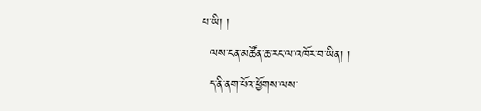པ་ཡི། །
  ལས་ངན་མཚོན་ཆ་རང་ལ་འཁོར་བ་ཡིན། །
  ད་ནི་ནག་པོའ་ཕྱོགས་ལས་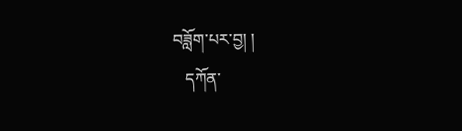བཟློག་པར་བྱ། །
   དཀོན་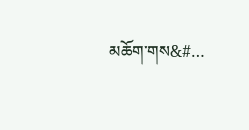མཆོག་གས&#…